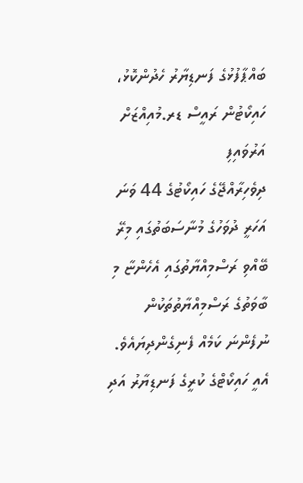ބައްޕާފުޅުގެ ފަނޑިޔާރު ހެދުންކޮޅު، ހައިކޯޓުން ރައީސް ޑރ.މުއިއްޒަށް އަރުވައިފި
ދިވެހިރާއްޖޭގެ ހައިކޯޓުގެ 44 ވަނަ އަހަރީ ދުވަހުގެ މުނާސަބަތުގައި މިރޭ ބޭއްވި ރަސްމިއްޔާތުގައި އެހެންޏާ މި ބާވަތުގެ ރަސްމިއްޔާތުތަކުން ނުފެންނަ ކަމެއް ފެނިގެންދިޔައެވެ.
އެއީ ހައިކޯޓްގެ ކުރީގެ ފަނޑިޔާރު އަދި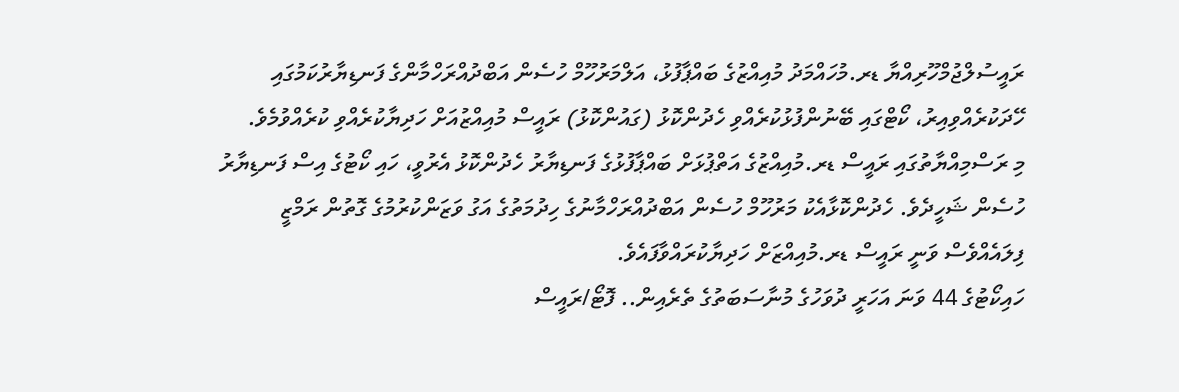ރައީސުލްޖުމްހޫރިއްޔާ ޑރ.މުހައްމަދު މުއިއްޒުގެ ބައްޕާފުޅު، އަލްމަރުހޫމް ހުސެން އަބްދުއްރަހްމާންގެ ފަނޑިޔާރުކަމުގައި ހޭދަކުރެއްވިއިރު، ކޯޓްގައި ބޭނުންފުޅުކުރެއްވި ހެދުންކޮޅު (ގައުންކޮޅު) ރައީސް މުއިއްޒުއަށް ހަދިޔާކުރެއްވި ކުރެއްވުމެވެ.
މި ރަސްމިއްޔާތުގައި ރައީސް ޑރ.މުއިއްޒުގެ އަތްޕުޅަށް ބައްޕާފުޅުގެ ފަނޑިޔާރު ހެދުންކޮޅު އެރުވީ، ހައި ކޯޓުގެ އިސް ފަނޑިޔާރު ހުސެން ޝަހީދެވެ. ހެދުންކޮޅާއެކު މަރުހޫމް ހުސެން އަބްދުއްރަހްމާނުގެ ހިދުމަތުގެ އަގު ވަޒަންކުރުމުގެ ގޮތުން ރަމްޒީ ފިލައެއްވެސް ވަނީ ރައީސް ޑރ.މުއިއްޒަށް ހަދިޔާކުރައްވާފައެވެ.
ހައިކޯޓުގެ 44 ވަނަ އަހަރީ ދުވަހުގެ މުނާސަބަތުގެ ތެރެއިން.. ފޮޓޯ/ރައީސް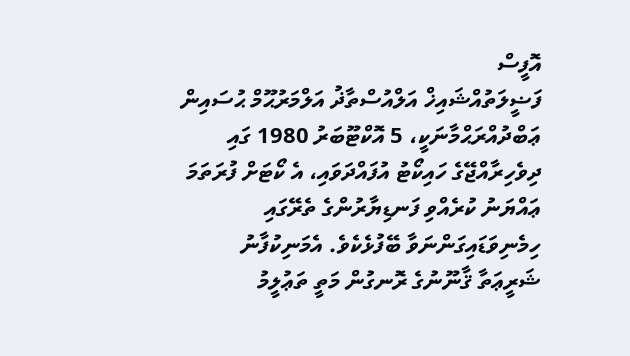އޮފީސް
ފަޟީލަތުއްޝައިޚް އަލްއުސްތާޛު އަލްމަރުޙޫމް ޙުސައިން ޢަބްދުއްރަޙްމާނަކީ، 5 އޮކްޓޫބަރު 1980 ގައި ދިވެހިރާއްޖޭގެ ހައިކޯޓު އުފައްދަވައި، އެ ކޯޓަށް ފުރަތަމަ ޢައްޔަނު ކުރެއްވި ފަނޑިޔާރުންގެ ތެރޭގައި ހިމެނިވަޑައިގަންނަވާ ބޭފުޅެކެވެ. އެމަނިކުފާނު ޝަރީޢަތާ ޤާނޫނުގެ ރޮނގުން މަތީ ތަޢުލީމު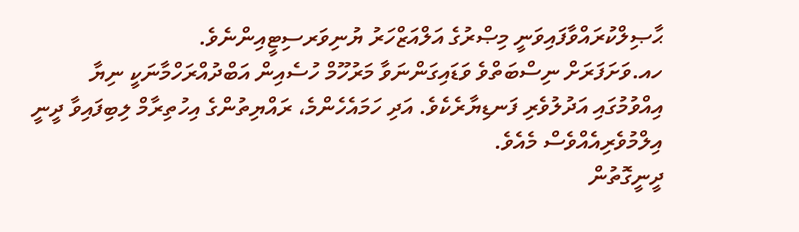ޙާޞިލްކުރައްވާފައިވަނީ މިޞްރުގެ އަލްއަޒްހަރު ޔުނިވަރސިޓީއިންނެވެ.
ހއ.ވަށަފަރަށް ނިސްބަތްވެ ވަޑައިގަންނަވާ މަރުހޫމް ހުސެއިން އަބްދުއްރަހްމާނަކީ ނިޔާ އިއްވުމުގައި އަދުލުވެރި ފަނޑިޔާރެކެވެ. އަދި ހަމައެހެންމެ، ރައްޔިތުންގެ އިހުތިރާމް ލިބިފައިވާ ދީނީ އިލްމުވެރިއެއްވެސް މެއެވެ.
ދީނީގޮތުން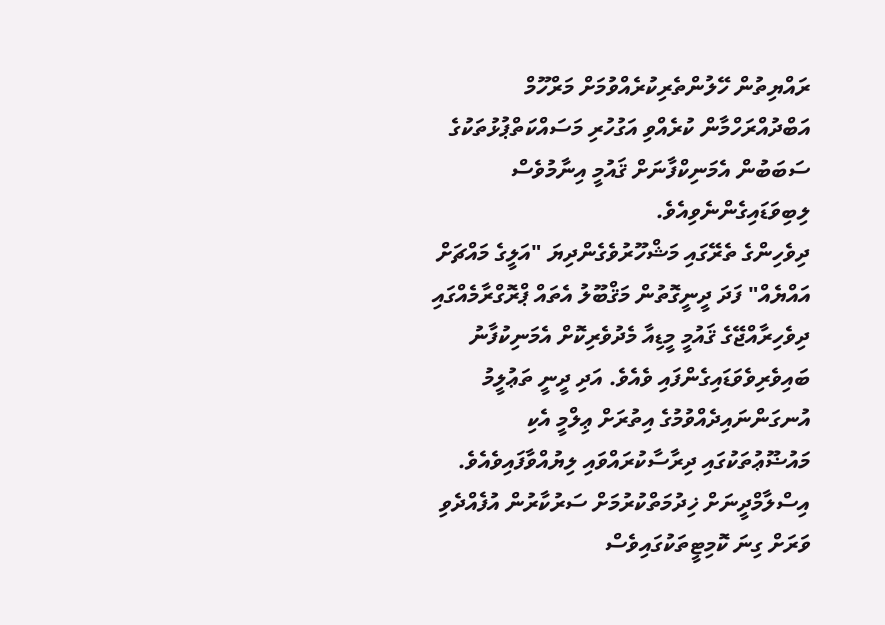ރައްޔިތުން ހޭލުންތެރިކުރެއްވުމަށް މަރްހޫމް އަބްދުއްރަހްމާން ކުރެއްވި އަގުހުރި މަސައްކަތްޕުޅުތަކުގެ ސަބަބުން އެމަނިކްފާނަށް ޤައުމީ އިނާމުވެސް ލިބިވަޑައިގެންނެވިއެވެ.
ދިވެހިންގެ ތެރޭގައި މަޝްހޫރުވެގެންދިޔަ "އަލީގެ މައްޗަށް އައްޔެއް" ފަދަ ދީނީގޮތުން މަޤްބޫލު އެތައް ޕްރޮގްރާމެއްގައި ދިވެހިރާއްޖޭގެ ޤައުމީ މީޑިއާ މެދުވެރިކޮށް އެމަނިކުފާނު ބައިވެރިވެވަޑައިގެންފައި ވެއެވެ. އަދި ދީނީ ތަޢުލީމު އުނގަންނައިދެއްވުމުގެ އިތުރަށް ޢިލްމީ އެކި މައުޟޫޢުތަކުގައި ދިރާސާކުރައްވައި ލިޔުއްވާފައިވެއެވެ. އިސްލާމްދީނަށް ޚިދުމަތްކުރުމަށް ސަރުކާރުން އުފެއްދެވި ވަރަށް ގިނަ ކޮމިޓީތަކުގައިވެސް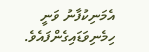އެމަނިކުފާނު ވަނީ ހިމެނިވަޑައިގެންފައެވެ.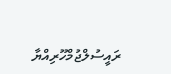ރައީސުލްޖުމްހޫރިއްޔާ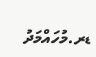ޑރ.މުހައްމަދު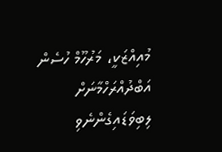މުއިއްޒަކީ، މަރުހޫމް ހުސެން އަބްދުއްރަހްމާނަށް ލިބިވަޑައިގެންނެވި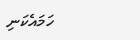ހަމައެކަނި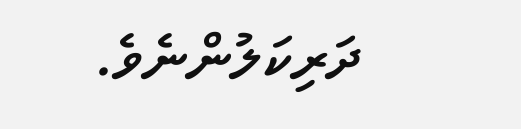ދަރިކަލުންނެވެ.